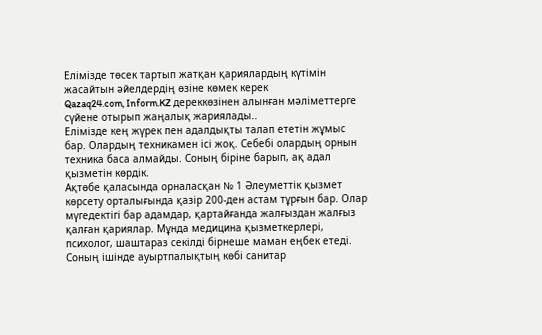Елімізде төсек тартып жатқан қариялардың күтімін жасайтын әйелдердің өзіне көмек керек
Qazaq24.com, Inform.KZ дереккөзінен алынған мәліметтерге сүйене отырып жаңалық жариялады..
Елімізде кең жүрек пен адалдықты талап ететін жұмыс бар. Олардың техникамен ісі жоқ. Себебі олардың орнын техника баса алмайды. Соның біріне барып, ақ адал қызметін көрдік.
Ақтөбе қаласында орналасқан № 1 Әлеуметтік қызмет көрсету орталығында қазір 200-ден астам тұрғын бар. Олар мүгедектігі бар адамдар, қартайғанда жалғыздан жалғыз қалған қариялар. Мұнда медицина қызметкерлері, психолог, шаштараз секілді бірнеше маман еңбек етеді. Соның ішінде ауыртпалықтың көбі санитар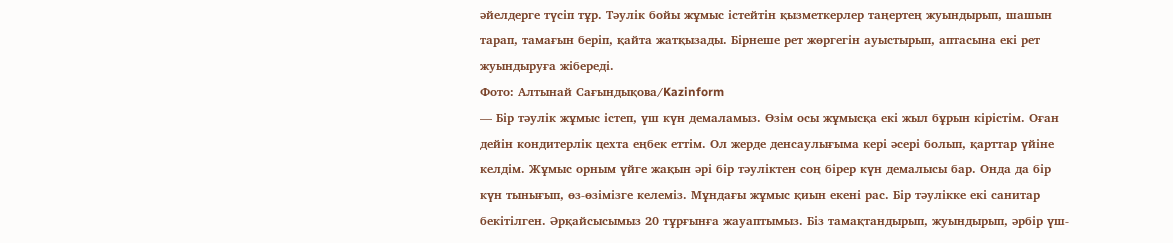әйелдерге түсіп тұр. Тәулік бойы жұмыс істейтін қызметкерлер таңертең жуындырып, шашын тарап, тамағын беріп, қайта жатқызады. Бірнеше рет жөргегін ауыстырып, аптасына екі рет жуындыруға жібереді.
Фото: Алтынай Сағындықова/Kazinform
— Бір тәулік жұмыс істеп, үш күн демаламыз. Өзім осы жұмысқа екі жыл бұрын кірістім. Оған дейін кондитерлік цехта еңбек еттім. Ол жерде денсаулығыма кері әсері болып, қарттар үйіне келдім. Жұмыс орным үйге жақын әрі бір тәуліктен соң бірер күн демалысы бар. Онда да бір күн тынығып, өз-өзімізге келеміз. Мұндағы жұмыс қиын екені рас. Бір тәулікке екі санитар бекітілген. Әрқайсысымыз 20 тұрғынға жауаптымыз. Біз тамақтандырып, жуындырып, әрбір үш-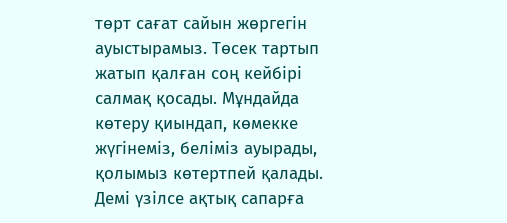төрт сағат сайын жөргегін ауыстырамыз. Төсек тартып жатып қалған соң кейбірі салмақ қосады. Мұндайда көтеру қиындап, көмекке жүгінеміз, беліміз ауырады, қолымыз көтертпей қалады. Демі үзілсе ақтық сапарға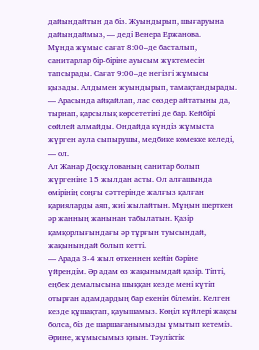дайындайтын да біз. Жуындырып, шығаруына дайындаймыз, — деді Венера Ержанова.
Мұнда жұмыс сағат 8:00–де басталып, санитарлар бір-біріне ауысым жүктемесін тапсырады. Сағат 9:00–де негізгі жұмысы қызады. Алдымен жуындырып, тамақтандырады.
— Арасында айқайлап, лас сөздер айтатыны да, тырнап, қарсылық көрсететіні де бар. Кейбірі сөйлей алмайды. Ондайда күндіз жұмыста жүрген аула сыпырушы, медбике көмекке келеді, — ол.
Ал Жанар Досқұлованың санитар болып жүргеніне 15 жылдан асты. Ол алғашында өмірінің соңғы сәттерінде жалғыз қалған қарияларды аяп, жиі жылайтын. Мұңын шерткен әр жанның жанынан табылатын. Қазір қамқорлығындағы әр тұрғын туысындай, жақынындай болып кетті.
— Арада 3-4 жыл өткеннен кейін бәріне үйрендім. Әр адам өз жақынымдай қазір. Тіпті, еңбек демалысына шыққан кезде мені күтіп отырған адамдардың бар екенін білемін. Келген кезде құшақтап, қауышамыз. Көңіл күйлері жақсы болса, біз де шаршағанымызды ұмытып кетеміз. Әрине, жұмысымыз қиын. Тәуліктік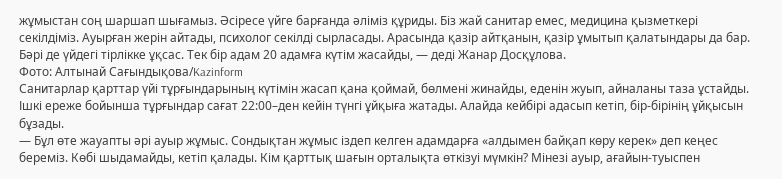жұмыстан соң шаршап шығамыз. Әсіресе үйге барғанда әліміз құриды. Біз жай санитар емес, медицина қызметкері секілдіміз. Ауырған жерін айтады, психолог секілді сырласады. Арасында қазір айтқанын, қазір ұмытып қалатындары да бар. Бәрі де үйдегі тірлікке ұқсас. Тек бір адам 20 адамға күтім жасайды, — деді Жанар Досқұлова.
Фото: Алтынай Сағындықова/Kazinform
Санитарлар қарттар үйі тұрғындарының күтімін жасап қана қоймай, бөлмені жинайды, еденін жуып, айналаны таза ұстайды. Ішкі ереже бойынша тұрғындар сағат 22:00–ден кейін түнгі ұйқыға жатады. Алайда кейбірі адасып кетіп, бір-бірінің ұйқысын бұзады.
— Бұл өте жауапты әрі ауыр жұмыс. Сондықтан жұмыс іздеп келген адамдарға «алдымен байқап көру керек» деп кеңес береміз. Көбі шыдамайды, кетіп қалады. Кім қарттық шағын орталықта өткізуі мүмкін? Мінезі ауыр, ағайын-туыспен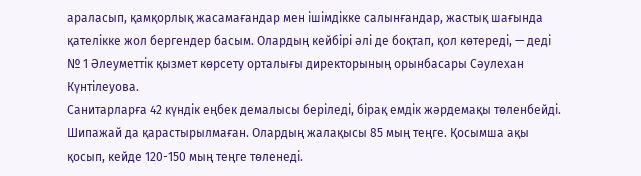араласып, қамқорлық жасамағандар мен ішімдікке салынғандар, жастық шағында қателікке жол бергендер басым. Олардың кейбірі әлі де боқтап, қол көтереді, — деді № 1 Әлеуметтік қызмет көрсету орталығы директорының орынбасары Сәулехан Күнтілеуова.
Санитарларға 42 күндік еңбек демалысы беріледі, бірақ емдік жәрдемақы төленбейді. Шипажай да қарастырылмаған. Олардың жалақысы 85 мың теңге. Қосымша ақы қосып, кейде 120-150 мың теңге төленеді.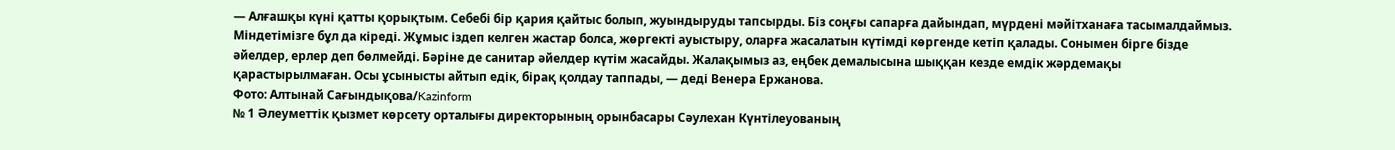— Алғашқы күні қатты қорықтым. Себебі бір қария қайтыс болып, жуындыруды тапсырды. Біз соңғы сапарға дайындап, мүрдені мәйітханаға тасымалдаймыз. Міндетімізге бұл да кіреді. Жұмыс іздеп келген жастар болса, жөргекті ауыстыру, оларға жасалатын күтімді көргенде кетіп қалады. Сонымен бірге бізде әйелдер, ерлер деп бөлмейді. Бәріне де санитар әйелдер күтім жасайды. Жалақымыз аз, еңбек демалысына шыққан кезде емдік жәрдемақы қарастырылмаған. Осы ұсынысты айтып едік, бірақ қолдау таппады, — деді Венера Ержанова.
Фото: Алтынай Сағындықова/Kazinform
№ 1 Әлеуметтік қызмет көрсету орталығы директорының орынбасары Сәулехан Күнтілеуованың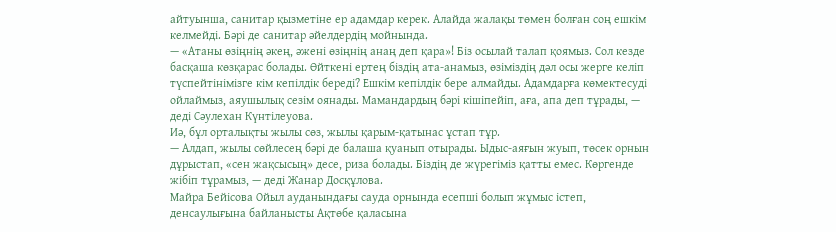айтуынша, санитар қызметіне ер адамдар керек. Алайда жалақы төмен болған соң ешкім келмейді. Бәрі де санитар әйелдердің мойнында.
— «Атаны өзіңнің әкең, әжені өзіңнің анаң деп қара»! Біз осылай талап қоямыз. Сол кезде басқаша көзқарас болады. Өйткені ертең біздің ата-анамыз, өзіміздің дәл осы жерге келіп түспейтінімізге кім кепілдік береді? Ешкім кепілдік бере алмайды. Адамдарға көмектесуді ойлаймыз, аяушылық сезім оянады. Мамандардың бәрі кішіпейіп, аға, апа деп тұрады, — деді Сәулехан Күнтілеуова.
Иә, бұл орталықты жылы сөз, жылы қарым-қатынас ұстап тұр.
— Алдап, жылы сөйлесең бәрі де балаша қуанып отырады. Ыдыс-аяғын жуып, төсек орнын дұрыстап, «сен жақсысың» десе, риза болады. Біздің де жүрегіміз қатты емес. Көргенде жібіп тұрамыз, — деді Жанар Досқұлова.
Майра Бейісова Ойыл ауданындағы сауда орнында есепші болып жұмыс істеп, денсаулығына байланысты Ақтөбе қаласына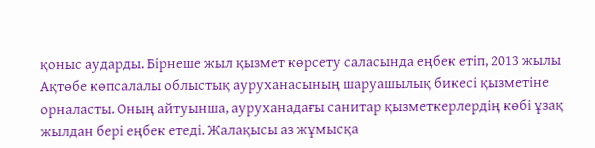қоныс аударды. Бірнеше жыл қызмет көрсету саласында еңбек етіп, 2013 жылы Ақтөбе көпсалалы облыстық ауруханасының шаруашылық бикесі қызметіне орналасты. Оның айтуынша, ауруханадағы санитар қызметкерлердің көбі ұзақ жылдан бері еңбек етеді. Жалақысы аз жұмысқа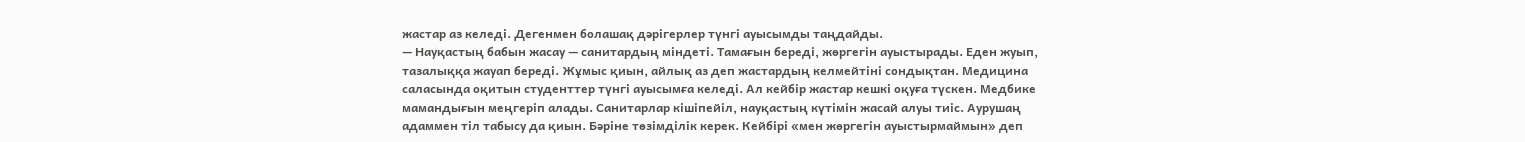жастар аз келеді. Дегенмен болашақ дәрігерлер түнгі ауысымды таңдайды.
— Науқастың бабын жасау — санитардың міндеті. Тамағын береді, жөргегін ауыстырады. Еден жуып, тазалыққа жауап береді. Жұмыс қиын, айлық аз деп жастардың келмейтіні сондықтан. Медицина саласында оқитын студенттер түнгі ауысымға келеді. Ал кейбір жастар кешкі оқуға түскен. Медбике мамандығын меңгеріп алады. Санитарлар кішіпейіл, науқастың күтімін жасай алуы тиіс. Аурушаң адаммен тіл табысу да қиын. Бәріне төзімділік керек. Кейбірі «мен жөргегін ауыстырмаймын» деп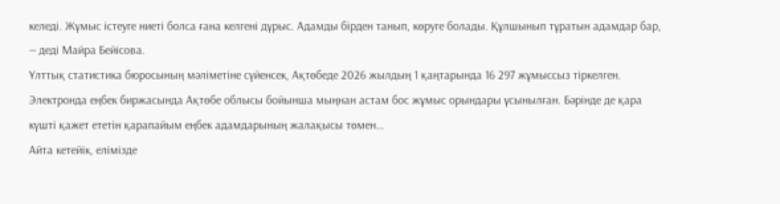келеді. Жұмыс істеуге ниеті болса ғана келгені дұрыс. Адамды бірден танып, көруге болады. Құлшынып тұратын адамдар бар, — деді Майра Бейісова.
Ұлттық статистика бюросының мәліметіне сүйенсек, Ақтөбеде 2026 жылдың 1 қаңтарында 16 297 жұмыссыз тіркелген. Электронда еңбек биржасында Ақтөбе облысы бойынша мыңнан астам бос жұмыс орындары ұсынылған. Бәрінде де қара күшті қажет ететін қарапайым еңбек адамдарының жалақысы төмен…
Айта кетейік, елімізде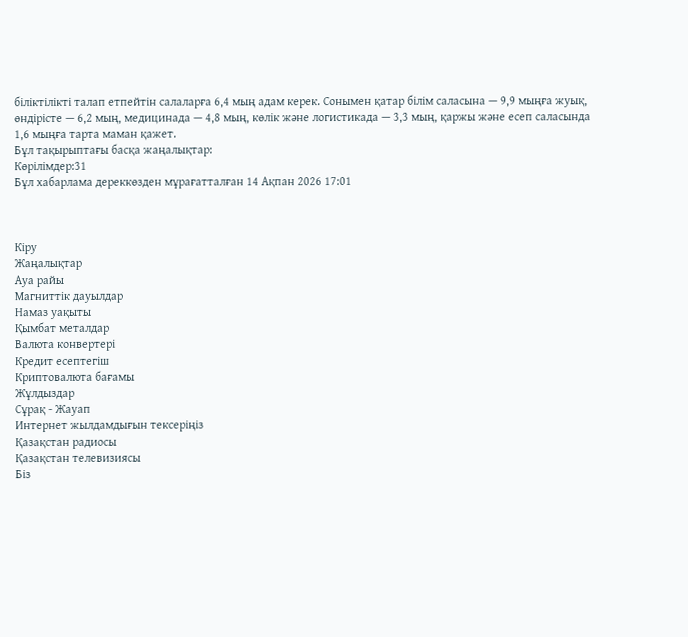біліктілікті талап етпейтін салаларға 6,4 мың адам керек. Сонымен қатар білім саласына — 9,9 мыңға жуық, өндірісте — 6,2 мың, медицинада — 4,8 мың, көлік және логистикада — 3,3 мың, қаржы және есеп саласында 1,6 мыңға тарта маман қажет.
Бұл тақырыптағы басқа жаңалықтар:
Көрілімдер:31
Бұл хабарлама дереккөзден мұрағатталған 14 Ақпан 2026 17:01



Кіру
Жаңалықтар
Ауа райы
Магниттік дауылдар
Намаз уақыты
Қымбат металдар
Валюта конвертері
Кредит есептегіш
Криптовалюта бағамы
Жұлдыздар
Сұрақ - Жауап
Интернет жылдамдығын тексеріңіз
Қазақстан радиосы
Қазақстан телевизиясы
Біз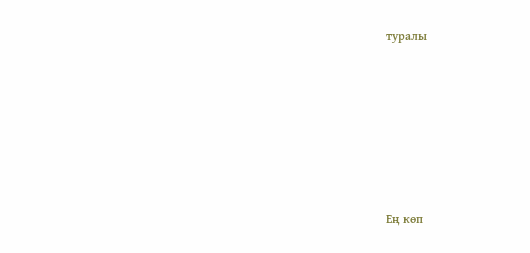туралы








Ең көп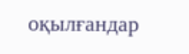оқылғандар